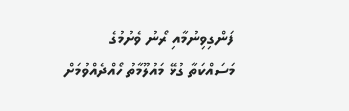ފަންގިވިނުމާއި ރޯނު ވެށުމުގެ މަސައްކަތާ ގުޅޭ މައުލޫމާތު ހޯއްދެއްވުމަށް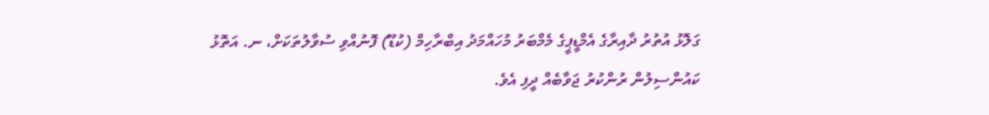ގަލޮޅު އުތުރު ދާއިރާގެ އެމްޑީޕީގެ މެމްބަރު މުހައްމަދު އިބްރާހިމް (ކުޑޫ) ފޮނުއްވި ސުވާލުތަކަށް، ނ. އަތޮޅު ކައުންސިލުން ރުންކުރު ޖަވާބެއް ދީފި އެވެ.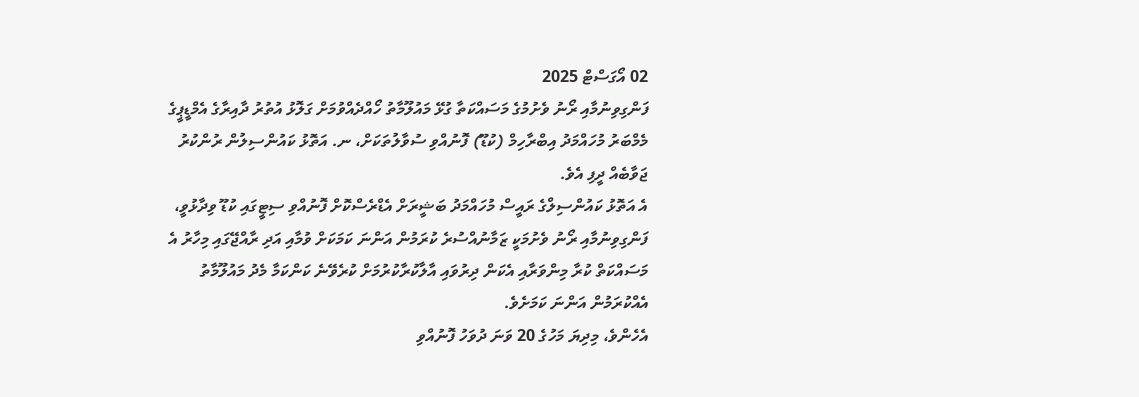02 އޯގަސްޓް 2025
ފަންގިވިނުމާއި ރޯނު ވެށުމުގެ މަސައްކަތާ ގުޅޭ މައުލޫމާތު ހޯއްދެއްވުމަށް ގަލޮޅު އުތުރު ދާއިރާގެ އެމްޑީޕީގެ މެމްބަރު މުހައްމަދު އިބްރާހިމް (ކުޑޫ) ފޮނުއްވި ސުވާލުތަކަށް، ނ. އަތޮޅު ކައުންސިލުން ރުންކުރު ޖަވާބެއް ދީފި އެވެ.
އެ އަތޮޅު ކައުންސިލްގެ ރައީސް މުހައްމަދު ބަޝީރަށް އެޑްރެސްކޮށް ފޮނުއްވި ސިޓީގައި ކުޑޫ ވިދާޅުވީ، ފަންގިވިނުމާއި ރޯނު ވެށުމަކީ ޒަމާނުއްސުރެ ކުރަމުން އަންނަ ކަމަކަށް ވުމާއި އަދި ރާއްޖޭގައި މިހާރު އެ މަސައްކަތް ކުރާ މިންވަރާއި އެކަން ދިރުވައި އާލާކުރާކުރުމަށް ކުރެވޭނެ ކަންކަމާ މެދު މައުލޫމާތު އެއްކުރަމުން އަންނަ ކަމަށެވެ.
އެހެންވެ، މިދިޔަ މަހުގެ 20 ވަނަ ދުވަހު ފޮނުއްވި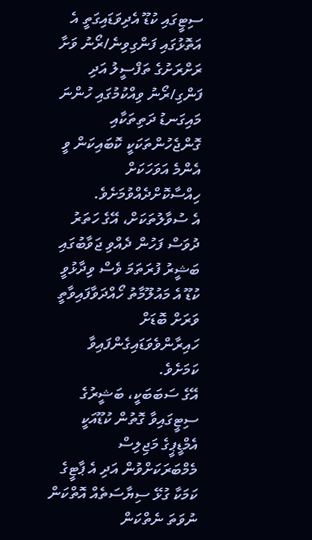ސިޓީގައި ކުޑޫ އެދިވަޑައިގަތީ އެ އަތޮޅުގައި ފަންގިވިނެ/ރޯނު ވަށާ ރަށްރަށުގެ ތަފްސީލު އަދި ފަންގި/ރޯނު ވިއްކުމުގައި ހުންނަ މައިގަނޑު ދަތިތަކާއި ގޮންޖެހުންތަކަކީ ކޮބައިކަން ވީ އެންމެ އަވަހަކަށް ހިއްސާކޮށްދެއްވުމަށެވެ.
އެ ސުވާލުތަކަށް، އޭގެ ހަތަރު ދުވަސް ފަހުން ދެއްވި ޖަވާބުގައި ބަޝީރު ފުރަތަމަ ވެސް ވިދާޅުވީ ކުޑޫ އެ މައުލޫމާތު ހޯއްދަވާފައިވާތީ ވަރަށް ބޮޑަށް ހައިރާންވެވަޑައިގެންފައިވާ ކަމަށެވެ.
އޭގެ ސަބަބަކީ، ބަޝީރުގެ ސިޓީގައިވާ ގޮތުން ކުޑޫއަކީ އެމްޑީޕީގެ މަޖިލިސް މެމްބަރަކަށްވުން އަދި އެ ޕާޓީގެ ކަމަކާ ގުޅޭ ސިޔާސަތެއް އޮތްކަން ނުވަތަ ނެތްކަން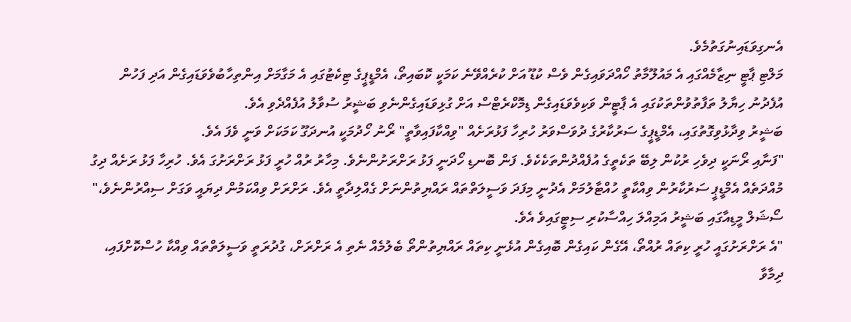އެނގިވަޑައިނުގަތުމެވެ.
މަލްޓި ޕާޓީ ނިޒާމެއްގައި އެ މައުލޫމާތު ހޯއްދަވައިގެން ވެސް ކުޑޫ އަށް ކުރެއްވޭނެ ކަމަކީ ކޮބައިތޯ، އެމްޑީޕީގެ ޓިކެޓުގައި އެ މަގާމަށް އިންތިހާބުވެވަޑައިގެން އަދި ފަހުން އުފެދުނު ހިޔާލު ތަފާތުވުންތަކުގައި އެ ޕާޓީން ވަކިވެވަޑައިގެން ޑިމޮކްރެޓްސް އަށް ގުޅިވަޑައިގެންނެވި ބަޝީރު ސުވާލު އުފެއްދެވި އެވެ.
ބަޝީރު ވިދާޅުވިގޮތުގައި، އެމްޑީޕީގެ ސަރުކާރުގެ ދުވަސްވަރު ހުރިހާ ފަޅުރަށެއް "ވިއްކާފައިވާތީ" ރޯނު ހޯދުމަކީ އުނދަގޫ ކަމަކަށް ވަނީ ވެފަ އެވެ.
"ފަނާއި ރޯނަކީ ދިވެހި ރުކުން ލިބޭ ތަކެތީގެ އުފެއްދުންތަކެކެވެ. ފަން ބޮނޑި ހޯދަނީ ފަޅު ރަށްރަށުންނެވެ. މިހާރު ރުއް ހުރީ ފަޅު ރަށްރަށުގަ އެވެ. ހުރިހާ ފަޅު ރަށެއް ދިގު މުއްދަތެއް އެމްޑީޕީ ސަރުކާރުން ވިއްކާތީ ހުއްޓާލުމަށް އެދުނީ މިފަދަ ވަސީލަތްތައް ރައްޔިތުންނަށް ގެއްލިދާތީ އެވެ. ރަށްރަށް ވިއްކަމުން ދިޔައީ ވަގަށް ސިއްރުންނެވެ،" ސޯޝަލް މީޑިއާގައި ބަޝީރު އަމިއްލަ ހިއްސާކުރި ސިޓީގައިވެ އެވެ.
"އެ ރަށްރަށުގައީ ހުރީ ކިތައް ރުއްތޯ، އޭގެން ކައިގެން ބޮއިގެން އުޅެނީ ކިތައް ރައްޔިތުންތޯ ބެލުމެއް ނެތި އެ ރަށްރަށް، ގުދުރަތީ ވަސީލަތްތައް ވިއްކާ ހުސްކޮށްފައި، ދިމާވާ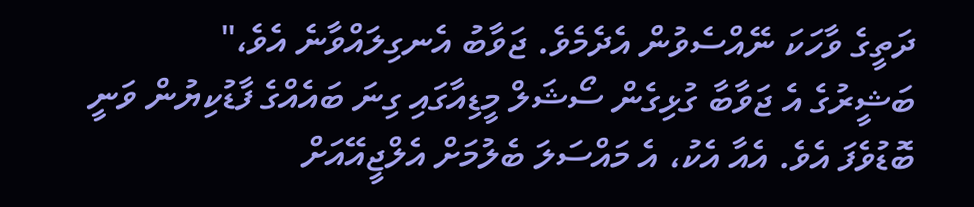ދަތީގެ ވާހަކަ ނޭއްސެވުން އެދެމެވެ. ޖަވާބު އެނގިލައްވާނެ އެވެ،"
ބަޝީރުގެ އެ ޖަވާބާ ގުޅިގެން ސޯޝަލް މީޑިއާގައި ގިނަ ބައެއްގެ ފާޑުކިޔުން ވަނީ ބޮޑުވެފަ އެވެ. އެއާ އެކު، އެ މައްސަލަ ބެލުމަށް އެލްޖީއޭއަށް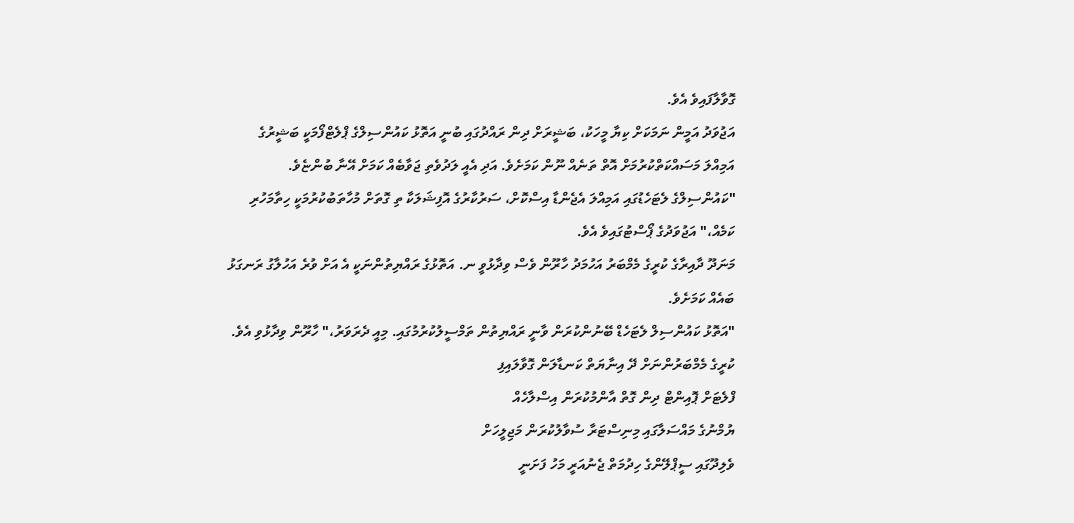ގޮވާލާފައިވެ އެވެ.
އަޖުވަދު އަމީން ނަމަކަށް ކިޔާ މީހަކު، ބަޝީރަށް ދިން ރައްދުގައި ބުނީ އަތޮޅު ކައުންސިލްގެ ޕްލެޓްފޯމަކީ ބަޝީރުގެ އަމިއްލަ މަސައްކަތްކުރުމަށް އޮތް ތަނެއް ނޫން ކަމަށެވެ. އަދި އެއީ ލަދުވެތި ޖަވާބެއް ކަމަށް އޭނާ ބުންޏެވެ.
"ކައުންސިލްގެ ލެޓަހެޑުގައި އަމިއްލަ އެޖެންޑާ އިސްކޮށް، ސަރުކާރުގެ އޮފިޝަލަކާ ތި ގޮތަށް މުހާތަބުކުރުމަކީ ހިތާމަހުރި ކަމެއް،" އަޖުވަދުގެ ޕޯސްޓުގައިވެ އެވެ.
މަނަދޫ ދާއިރާގެ ކުރީގެ މެމްބަރު އަހުމަދު ހާރޫން ވެސް ވިދާޅުވީ ނ. އަތޮޅުގެ ރައްޔިތުންނަކީ އެ އަށް ވުރެ އަހުލާގު ރަނގަޅު ބައެއް ކަމަށެވެ.
"އަތޮޅު ކައުންސިލް ލެޓަހެޑް ބޭނުންކުރަން ވާނީ ރައްޔިތުން ތަމްސީލުކުރުމުގައި. މިއީ ދެރަވަރު،" ހާރޫން ވިދާޅުވި އެވެ.
ކުރީގެ މެމްބަރުންނަށް ދޭ އިނާޔަތް ކަނޑާލަން ގޮވާލައިފި
ފްލެޓަށް ޕޮއިންޓް ދިން ގޮތް އާންމުކުރަން އިސްލާހެއް
ޔުމްނުގެ މައްސަލާގައި މިނިސްޓަރާ ސުވާލުކުރަން މަޖިލީހަށް
ވެލިދޫގައި ސީޕްލޭންގެ ހިދުމަތް ޖެނުއަރީ މަހު ފަށަނީ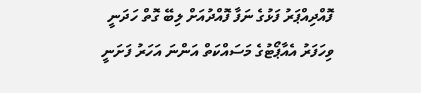ފޮއްދިއްޕަރު ފަޅުގެ ނަފާ ފޮއްދުއަށް ލިބޭ ގޮތް ހަދަނީ
ވިހަފަރު އެއާޕޯޓުގެ މަސައްކަތް އަންނަ އަހަރު ފަށަނީ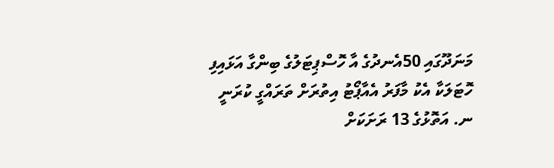މަނަދޫގައި 50އެނދުގެ އާ ހޮސްޕިޓަލުގެ ބިންގާ އަޅައިފި
ހޮޓަލަކާ އެކު މާފަރު އެއާޕޯޓު އިތުރަށް ތަރައްގީ ކުރަނީ
ނ. އަތޮޅުގެ 13 ރަށަކަށް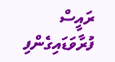ރައީސް ފުރާވަޑައިގެންފި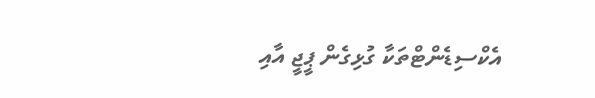އެކްސިޑެންޓްތަކާ ގުޅިގެން ޕީޖީ އާއި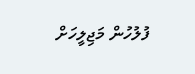ފުލުހުން މަޖިލީހަށް